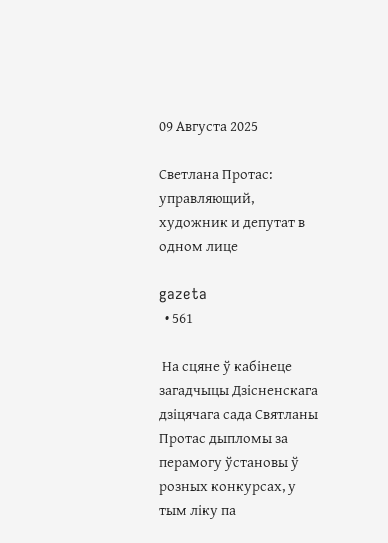09 Августа 2025

Светлана Протас: управляющий, художник и депутат в одном лице

gazeta
  • 561

 На сцяне ў кабінеце загадчыцы Дзісненскага дзіцячага сада Святланы Протас дыпломы за перамогу ўстановы ў розных конкурсах, у тым ліку па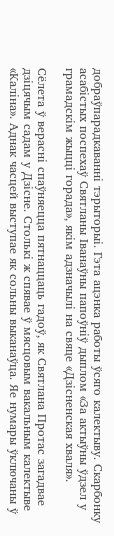добраўпарадкаванні тэрыторыі. Гэта ацэнка работы ўсяго калектыву. Скарбонку асабістых поспехаў Святланы Іванаўны папоўніў дыплом «За актыўны ўдзел у грамадскім жыцці горада», якім адзначылі на свяце «Дзісненская хваля».

Сёлета ў верасні спаўняецца пятнаццаць гадоў, як Святлана Протас загадвае дзіцячым садам у Дзісне. Столькі ж спявае ў мясцовым вакальным калектыве «Каліна». Аднак часцей выступае як сольны выканаўца. Яе нумары ўключаны ў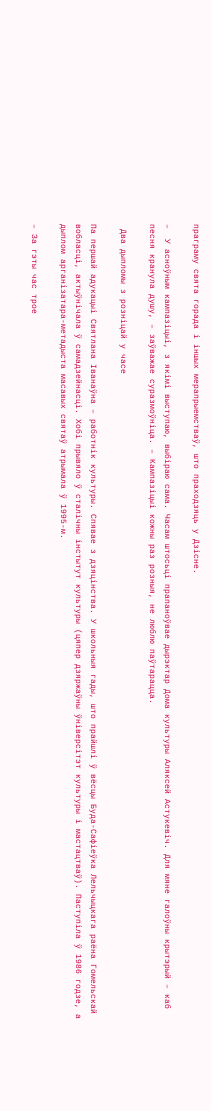праграму свята горада і іншых мерапрыемстваў, што праходзяць у Дзісне.

–  У асноўным кампазіцыі, з якімі выступаю, выбіраю сама. Часам штосьці прапаноўвае дырэктар Дома культуры Аляксей Астукевіч. Для мяне галоўны крытэрый – каб песня кранула душу, – заўважае суразмоўніца. – Кампазіцыі кожны раз розныя, не люблю паўтарацца.

 Два дыпломы з розніцай у часе

Па першай адукацыі Святлана Іванаўна – работнік культуры. Спявае з дзяцінства. У школьныя гады, што прайшлі ў вёсцы Буда-Сафіеўка Лельчыцкага раёна Гомельскай вобласці, актыўнічала ў самадзейнасці. Хобі прывяло ў сталічны інстытут культуры (цяпер дзяржаўны ўніверсітэт культуры і мастацтваў). Паступіла ў 1986 годзе, а дыплом арганізатара-метадыста масавых святаў атрымала ў 1995-м.

– За гэты час трое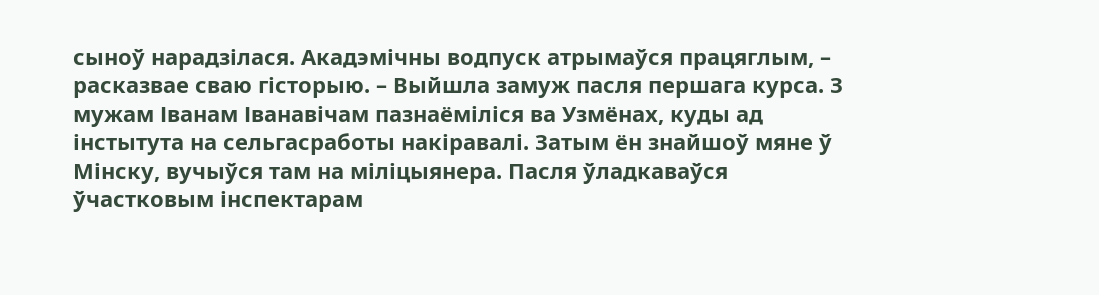сыноў нарадзілася. Акадэмічны водпуск атрымаўся працяглым, – расказвае сваю гісторыю. – Выйшла замуж пасля першага курса. З мужам Іванам Іванавічам пазнаёміліся ва Узмёнах, куды ад інстытута на сельгасработы накіравалі. Затым ён знайшоў мяне ў Мінску, вучыўся там на міліцыянера. Пасля ўладкаваўся ўчастковым інспектарам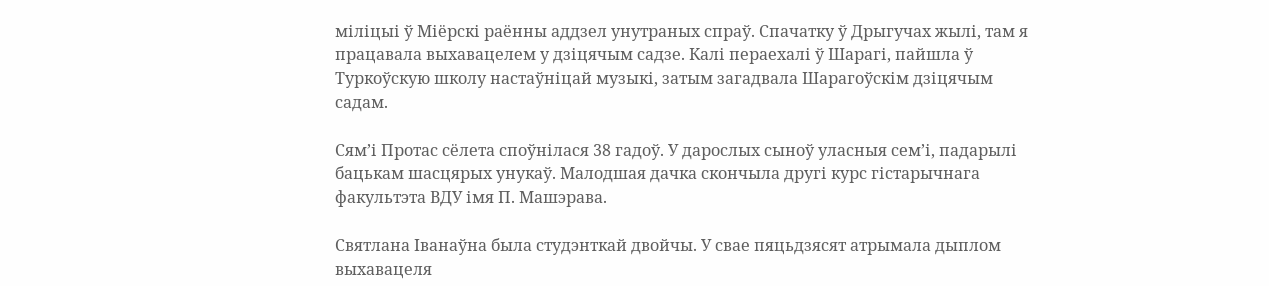міліцыі ў Міёрскі раённы аддзел унутраных спраў. Спачатку ў Дрыгучах жылі, там я працавала выхавацелем у дзіцячым садзе. Калі пераехалі ў Шарагі, пайшла ў Туркоўскую школу настаўніцай музыкі, затым загадвала Шарагоўскім дзіцячым садам.

Сям’і Протас сёлета споўнілася 38 гадоў. У дарослых сыноў уласныя сем’і, падарылі бацькам шасцярых унукаў. Малодшая дачка скончыла другі курс гістарычнага факультэта ВДУ імя П. Машэрава.

Святлана Іванаўна была студэнткай двойчы. У свае пяцьдзясят атрымала дыплом выхавацеля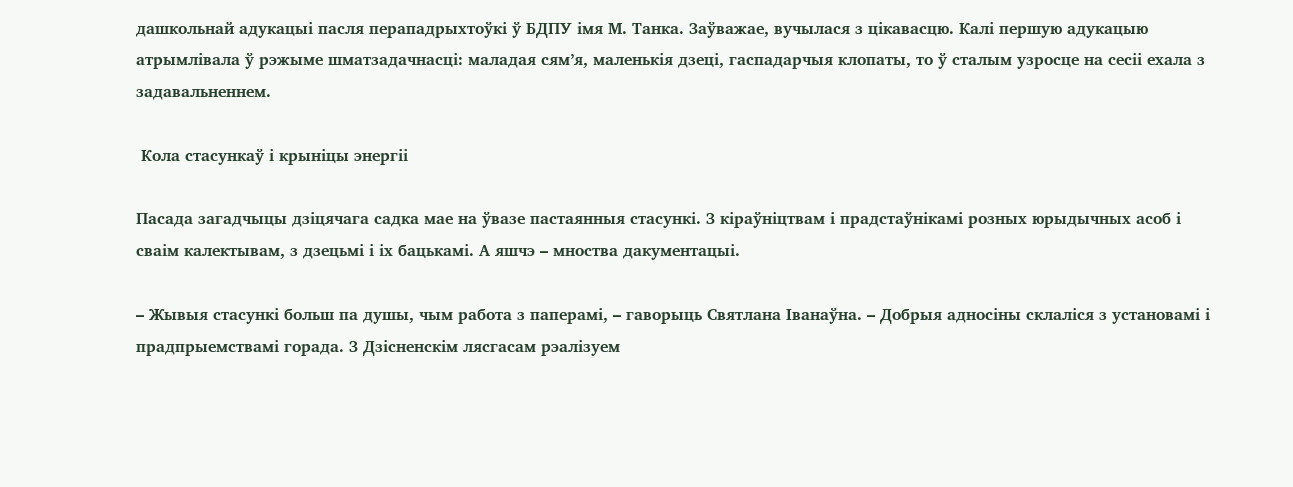дашкольнай адукацыі пасля перападрыхтоўкі ў БДПУ імя М. Танка. Заўважае, вучылася з цікавасцю. Калі першую адукацыю атрымлівала ў рэжыме шматзадачнасці: маладая сям’я, маленькія дзеці, гаспадарчыя клопаты, то ў сталым узросце на сесіі ехала з задавальненнем.

 Кола стасункаў і крыніцы энергіі

Пасада загадчыцы дзіцячага садка мае на ўвазе пастаянныя стасункі. З кіраўніцтвам і прадстаўнікамі розных юрыдычных асоб і сваім калектывам, з дзецьмі і іх бацькамі. А яшчэ – мноства дакументацыі.

– Жывыя стасункі больш па душы, чым работа з паперамі, – гаворыць Святлана Іванаўна. – Добрыя адносіны склаліся з установамі і прадпрыемствамі горада. З Дзісненскім лясгасам рэалізуем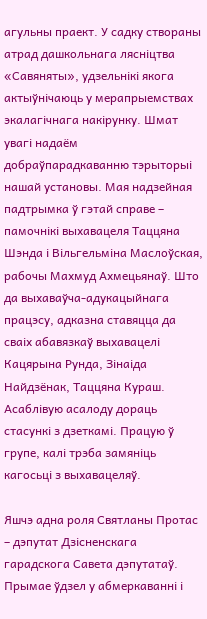агульны праект. У садку створаны атрад дашкольнага лясніцтва «Савяняты», удзельнікі якога актыўнічаюць у мерапрыемствах экалагічнага накірунку. Шмат увагі надаём добраўпарадкаванню тэрыторыі нашай установы. Мая надзейная падтрымка ў гэтай справе – памочнікі выхавацеля Таццяна Шэнда і Вільгельміна Маслоўская, рабочы Махмуд Ахмецьянаў. Што да выхаваўча-адукацыйнага працэсу, адказна ставяцца да сваіх абавязкаў выхавацелі Кацярына Рунда, Зінаіда Найдзёнак, Таццяна Кураш. Асаблівую асалоду дораць стасункі з дзеткамі. Працую ў групе, калі трэба замяніць кагосьці з выхавацеляў.

Яшчэ адна роля Святланы Протас – дэпутат Дзісненскага гарадскога Савета дэпутатаў. Прымае ўдзел у абмеркаванні і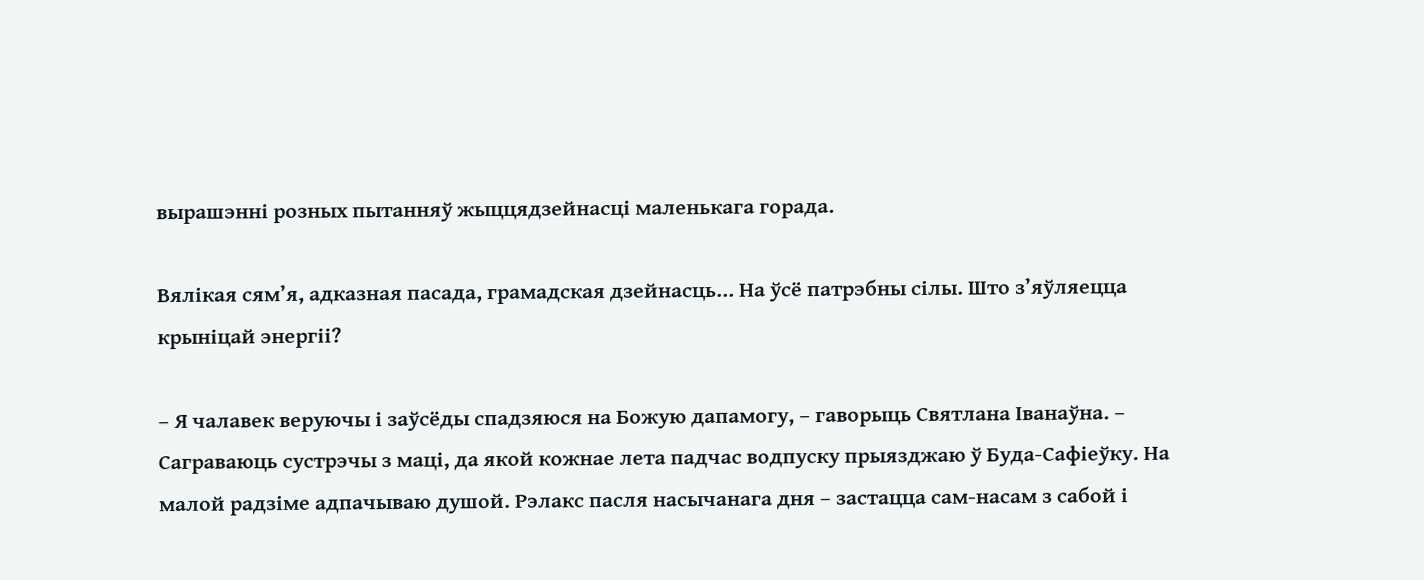вырашэнні розных пытанняў жыццядзейнасці маленькага горада.

Вялікая сям’я, адказная пасада, грамадская дзейнасць… На ўсё патрэбны сілы. Што з’яўляецца крыніцай энергіі?

– Я чалавек веруючы і заўсёды спадзяюся на Божую дапамогу, – гаворыць Святлана Іванаўна. – Саграваюць сустрэчы з маці, да якой кожнае лета падчас водпуску прыязджаю ў Буда-Сафіеўку. На малой радзіме адпачываю душой. Рэлакс пасля насычанага дня – застацца сам-насам з сабой і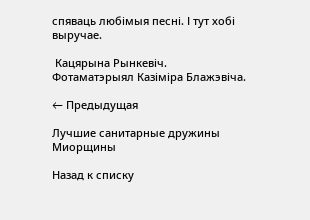спяваць любімыя песні. І тут хобі выручае.

 Кацярына Рынкевіч.
Фотаматэрыял Казіміра Блажэвіча.

← Предыдущая

Лучшие санитарные дружины Миорщины

Назад к списку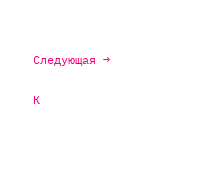Следующая →

К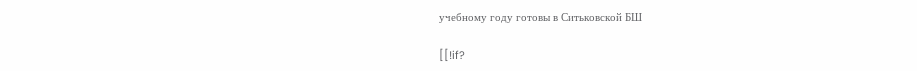учебному году готовы в Ситьковской БШ

[[!if?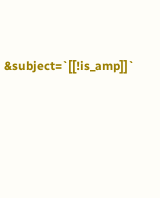&subject=`[[!is_amp]]`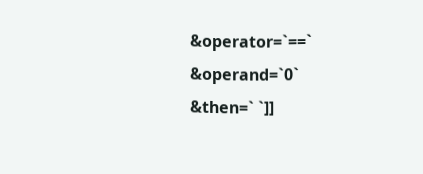&operator=`==` &operand=`0` &then=` `]]